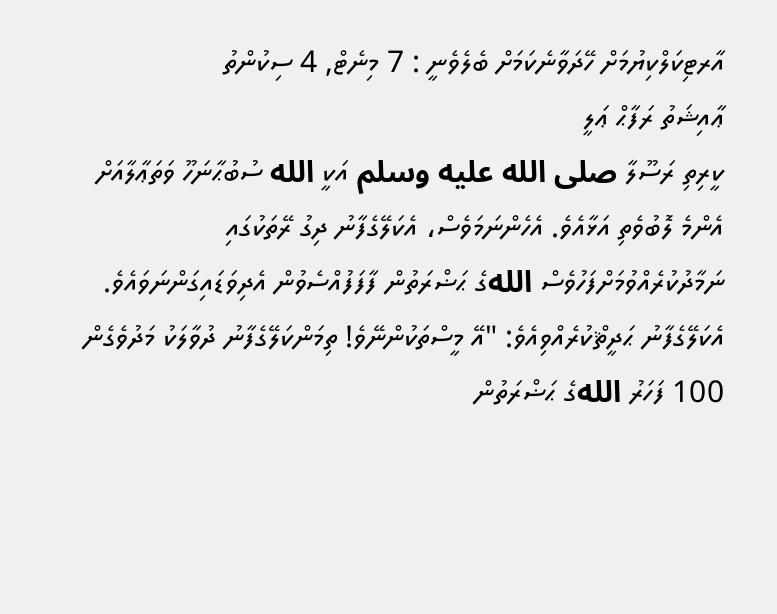އާރޓިކަލްކިޔުމަށް ހޭދަވާނެކަމަށް ބެލެވެނީ : 7 މިނެޓް, 4 ސިކުންތު
ޢާއިޝަތު ރަފާޙް ޢަލީ
ކީރިތި ރަސޫލާ صلى الله عليه وسلم އަކީ الله ސުބުޙާނަހޫ ވަތަޢާލާއަށް އެންމެ ލޮބުވެތި އަޅާއެވެ. އެހެންނަމަވެސް، އެކަލޭގެފާނު ދިގު ރޭތަކުގައި ނަމާދުކުރެއްވުމަށްފަހުވެސް اللهގެ ޙަޟްރަތުން ފާފަފުއްސެވުން އެދިވަޑައިގަންނަވައެވެ. އެކަލޭގެފާނު ޙަދީޘްކުރެއްވިއެވެ: "އޭ މީސްތަކުންނޭވެ! ތިމަންކަލޭގެފާނު ދުވާލަކު މަދުވެގެން 100 ފަހަރު اللهގެ ޙަޟްރަތުން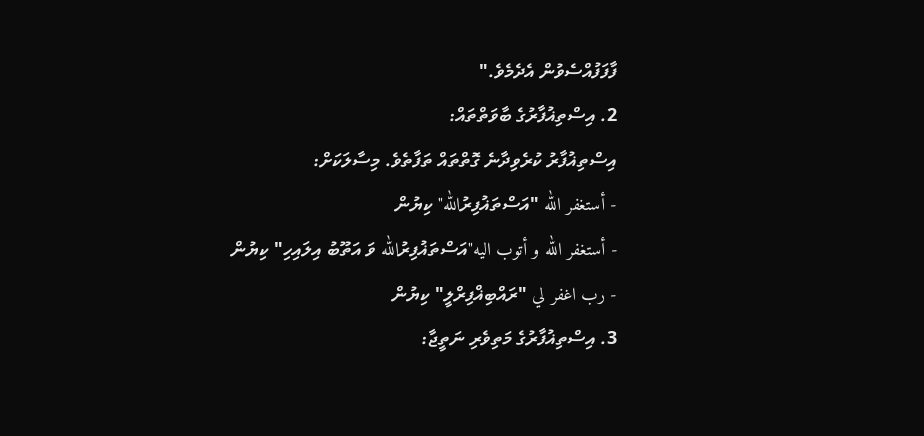ފާފަފުއްސެވުން އެދެމެވެ."
2. އިސްތިޣުފާރުގެ ބާވަތްތައް:
އިސްތިޣުފާރު ކުރެވިދާނެ ގޮތްތައް ތަފާތެވެ. މިސާލަކަށް:
- أستغفر الله "އަސްތަޣުފިރުالله" ކިޔުން
- أستغفر الله و أتوب اليه"އަސްތަޣުފިރުالله ވަ އަތޫބު އިލައިހި" ކިޔުން
- رب اغفر لي "ރައްބިޣްފިރްލީ" ކިޔުން
3. އިސްތިޣުފާރުގެ މަތިވެރި ނަތީޖާ: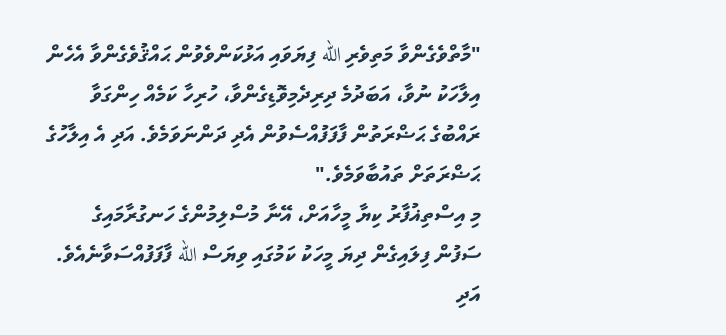"މާތްވެގެންވާ މަތިވެރި الله ފިޔަވައި އަޅުކަންވެވުން ޙައްޤުވެގެންވާ އެހެން އިލާހަކު ނުވާ، އަބަދުމެ ދިރިދެމިވޮޑިގެންވާ، ހުރިހާ ކަމެއް ހިންގަވާ ރައްބުގެ ޙަޟްރަތުން ފާފަފުއްސެވުން އެދި ދަންނަވަމެވެ. އަދި އެ އިލާހުގެ ޙަޟްރަތަށް ތައުބާވަމެވެ."
މި އިސްތިޣުފާރު ކިޔާ މީހާއަށް، އޭނާ މުސްލިމުންގެ ހަނގުރާމައިގެ ސަފުން ފިލައިގެން ދިޔަ މީހަކު ކަމުގައި ވިޔަސް الله ފާފަފުއްސަވާނެއެވެ. އަދި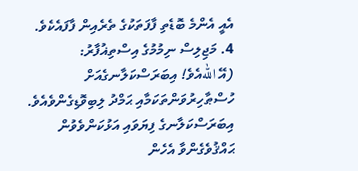އެއީ އެންމެ ބޮޑެތި ފާފަތަކުގެ ތެރެއިން ފާފައެކެވެ.
4. މަޖިލިސް ނިމުމުގެ އިސްތިޣުފާރު:
(އޭ اللهއެވެ! އިބަރަސްކަލާނގެއަށް ހުސްޠާހިރުވަންތަކަމާއި ޙަމްދު ލިބިވޮޑިގެންވެއެވެ. އިބަރަސްކަލާނގެ ފިޔަވައި އަޅުކަންވެވުން ޙައްޤުވެގެންވާ އެހެން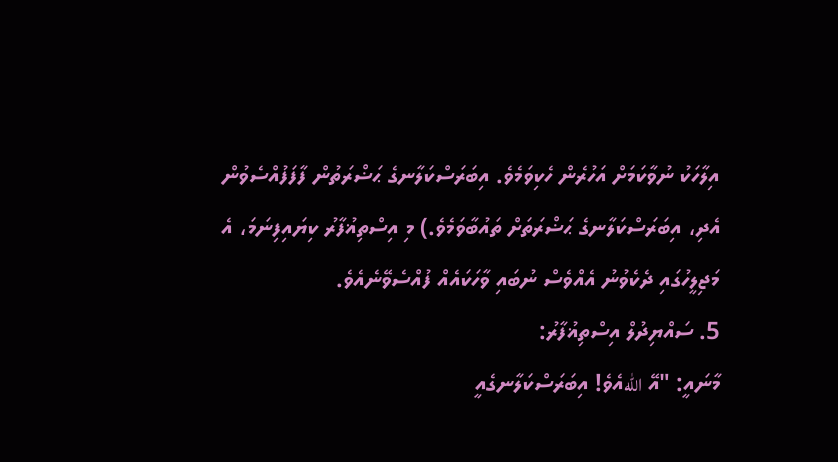އިލާހަކު ނުވާކަމަށް އަހުރެން ހެކިވަމެވެ. އިބަރަސްކަލާނގެ ޙަޟްރަތުން ފާފަފުއްސެވުން އެދި، އިބަރަސްކަލާނގެ ޙަޟްރަތަށް ތައުބާވަމެވެ.) މި އިސްތިޣުފާރު ކިޔައިފިނަމަ، އެ މަޖިލީހުގައި ދެކެވުނު އެއްވެސް ނުބައި ވާހަކައެއް ފުއްސެވޭނެއެވެ.
5. ސައްޔިދުލް އިސްތިޣުފާރު:
މާނައީ: "އޭ اللهއެވެ! އިބަރަސްކަލާނގެއީ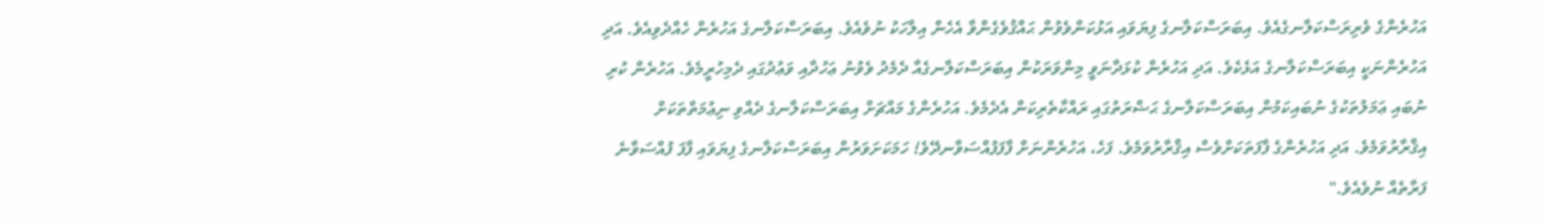އަހުރެންގެ ވެރިރަސްކަލާނގެއެވެ. އިބަރަސްކަލާނގެ ފިޔަވައި އަޅުކަންވެވުން ޙައްޤުވެގެންވާ އެހެން އިލާހަކު ނުވެއެވެ. އިބަރަސްކަލާނގެ އަހުރެން ހެއްދެވިއެވެ. އަދި އަހުރެންނަކީ އިބަރަސްކަލާނގެ އަޅެކެވެ. އަދި އަހުރެން ކުޅަދާނަވީ މިންވަރަކުން އިބަރަސްކަލާނގެއާ ދެމެދު ވެވުނު ޢަހުދާއި ވަޢުދުގައި ދެމިހުރީމެވެ. އަހުރެން ކުރި ނުބައި ޢަމަލުތަކުގެ ނުބައިކަމުން އިބަރަސްކަލާނގެ ޙަޟްރަތުގައި ރައްކާތެރިކަން އެދެމެވެ. އަހުރެންގެ މައްޗަށް އިބަރަސްކަލާނގެ ދެއްވި ނިޢުމަތްތަކަށް އިޤްރާރުވަމެވެ. އަދި އަހުރެންގެ ފާފަތަކަށްވެސް އިޤްރާރުވަމެވެ. ފަހެ، އަހުރެންނަށް ފާފަފުއްސަވާނދޭވެ! ހަމަކަށަވަރުން އިބަރަސްކަލާނގެ ފިޔަވައި ފާފަ ފުއްސަވާނެ ފަރާތެއް ނުވެއެވެ."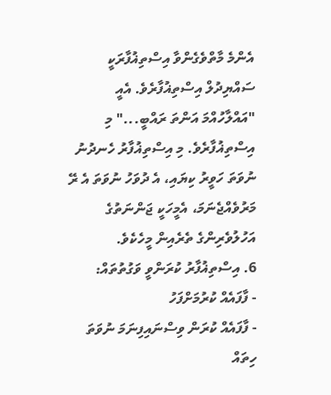އެންމެ މާތްވެގެންވާ އިސްތިޣުފާރަކީ ސައްޔިދުލް އިސްތިޣުފާރެވެ. އެއީ "އައްލާހުއްމަ އަންތަ ރައްބީ..." މި އިސްތިޣުފާރެވެ. މި އިސްތިޣުފާރު ހެނދުނު ނުވަތަ ހަވީރު ކިޔައި، އެ ދުވަހު ނުވަތަ އެ ރޭ މަރުވެއްޖެނަމަ، އެމީހަކީ ޖަންނަތުގެ އަހުލުވެރިންގެ ތެރެއިން މީހެކެވެ.
6. އިސްތިޣުފާރު ކުރަންވީ ވަގުތުތައް:
- ފާފައެއް ކުރުމަށްފަހު
- ފާފައެއް ކުރަން ވިސްނައިފިނަމަ ނުވަތަ ހިތައް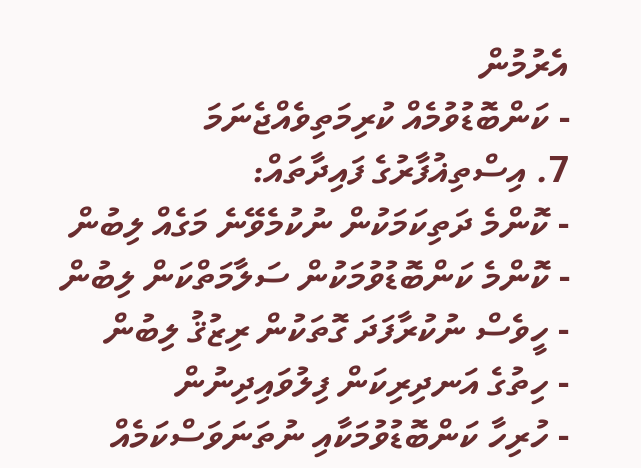އެރުމުން
- ކަންބޮޑުވުމެއް ކުރިމަތިވެއްޖެނަމަ
7. އިސްތިޣުފާރުގެ ފައިދާތައް:
- ކޮންމެ ދަތިކަމަކުން ނުކުމެވޭނެ މަގެއް ލިބުން
- ކޮންމެ ކަންބޮޑުވުމަކުން ސަލާމަތްކަން ލިބުން
- ހީވެސް ނުކުރާފަދަ ގޮތަކުން ރިޒުޤު ލިބުން
- ހިތުގެ އަނދިރިކަން ފިލުވައިދިނުން
- ހުރިހާ ކަންބޮޑުވުމަކާއި ނުތަނަވަސްކަމެއް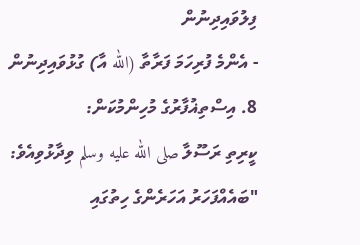ފިލުވައިދިނުން
- އެންމެ ފުރިހަމަ ފަރާތާ (الله އާ) ގުޅުވައިދިނުން
8. އިސްތިޣުފާރުގެ މުހިންމުކަން:
ކީރިތި ރަސޫލާ صلى الله عليه وسلم ވިދާޅުވިއެވެ: "ބައެއްފަހަރު އަހަރެންގެ ހިތުގައި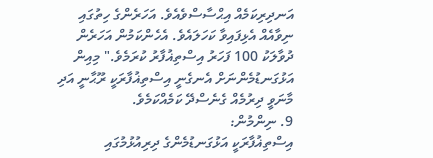އަނދިރިކަމެއް އިޙްސާސްވެއެވެ. އަހަރެންގެ ހިތުގައި ނިވާއެއް އެޅިފައިވާ ކަހަލައެވެ. އެހެންކަމުން އަހަރެން ދުވާލަކު 100 ފަހަރު އިސްތިޣުފާރު ކުރަމެވެ." މިއިން އަޅުގަނޑުމެންނަށް އެނގެނީ އިސްތިޣުފާރަކީ ރޫޙާނީ އަދި މާނަވީ ދިރުމެއް ގެނެސްދޭ ކަމެއްކަމެވެ.
9. ނިންމުން:
އިސްތިޣުފާރަކީ އަޅުގަނޑުމެންގެ ދިރިއުޅުމުގައި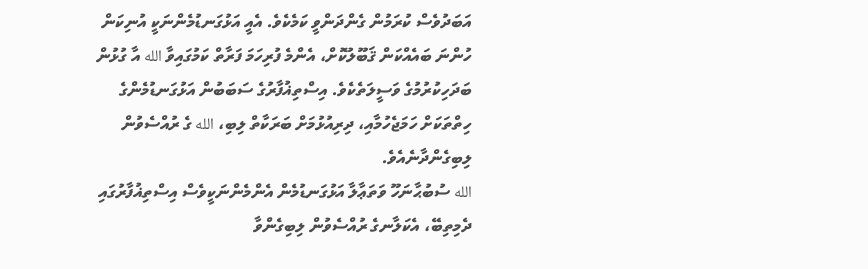އަބަދުވެސް ކުރަމުން ގެންދަންވީ ކަމެކެވެ. އެއީ އަޅުގަނޑުމެންނަކީ އުނިކަން ހުންނަ ބައެއްކަން ޤަބޫލުކޮށް، އެންމެ ފުރިހަމަ ފަރާތް ކަމުގައިވާ الله އާ ގުޅުން ބަދަހިކުރުމުގެ ވަސީލަތެކެވެ. އިސްތިޣުފާރުގެ ސަބަބުން އަޅުގަނޑުމެންގެ ހިތްތަކަށް ހަމަޖެހުމާއި، ދިރިއުޅުމަށް ބަރަކާތް ލިބި، الله ގެ ރުއްސެވުން ލިބިގެންދާނެއެވެ.
الله ސުބުޙާނަހޫ ވަތަޢާލާ އަޅުގަނޑުމެން އެންމެންނަކީވެސް އިސްތިޣުފާރުގައި ދެމިތިބޭ، އެކަލާނގެ ރުއްސެވުން ލިބިގެންވާ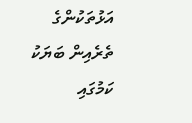އަޅުތަކުންގެ ތެރެއިން ބަޔަކު ކަމުގައި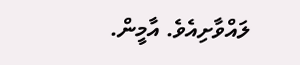ލައްވާށިއެވެ. އާމީން.